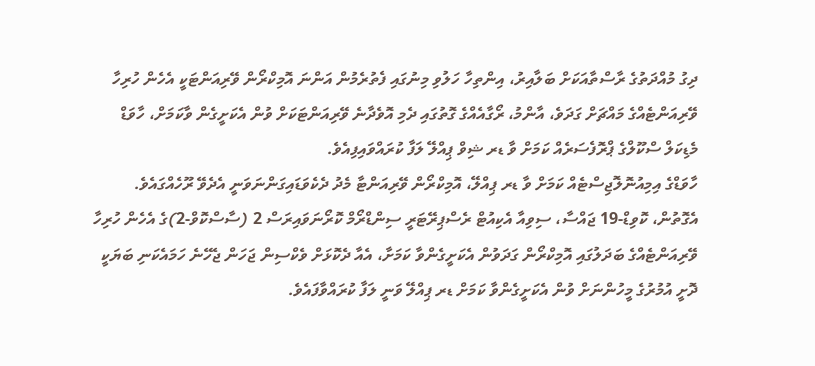ދިގު މުއްދަތުގެ ރާސްތާއަކަށް ބަލާއިރު، އިންތިހާ ހަލުވި މިނުގައި ފެތުރެމުން އަންނަ އޮމިކްރޯން ވޭރިއަންޓަކީ އެހެން ހުރިހާ ވޭރިއަންޓެއްގެ މައްޗަށް ގަދަވެ، އާންމު، ރޯގާއެއްގެ ގޮތުގައި ދެމި އޮވެދާނެ ވޭރިއަންޓަކަށް ވުން އެކަށީގެން ވާކަމަށް، ހާވަޑް މެޑިކަލް ސްކޫލްގެ ޕްރޮފެސަރެއް ކަމަށް ވާ ޑރ ޝިވް ޕިއްލޭ ލަފާ ކުރައްވައިފިއެވެ.
ހާވަޑްގެ އިމިއުނޮލޮޖިސްޓެއް ކަމަށް ވާ ޑރ ޕިއްލޭ، އޮމިކްރޯން ވޭރިއަންޓާ މެދު ދެކެވަޑައިގަންނަވަނީ އެދެވޭ ރޫހެއްގައެވެ. އެގޮތުން، ކޮވިޑް-19 ޖައްސާ، ސިވިއާ އެކިއުޓް ރެސްޕިރޭޓަރީ ސިންޑްރޯމް ކޮރޯނަވައިރަސް 2 (ސާސްކޮވް-2)ގެ އެހެން ހުރިހާ ވޭރިއަންޓެއްގެ ބަދަލުގައި އޮމިކްރޯން ގަދަވުން އެކަށީގެންވާ ކަމަށާ، އެއާ ދެކޮޅަށް ވެކްސިން ޖަހަން ޖެހޭނެ ހަމައެކަނި ބަޔަކީ ދޮށީ އުމުރުގެ މީހުންނަށް ވުން އެކަށީގެންވާ ކަމަށް ޑރ ޕިއްލޭ ވަނީ ލަފާ ކުރައްވާފައެވެ.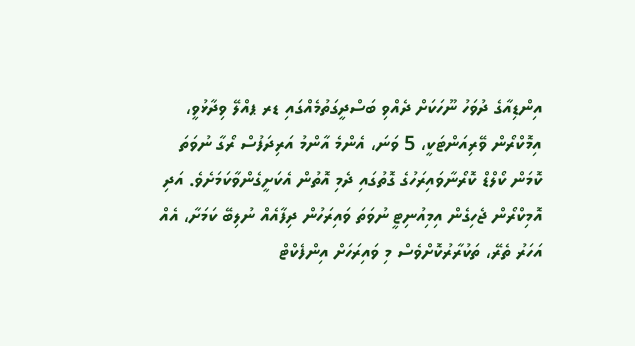އިންޑިއާގެ ދުވަހު ނޫހަކަށް ދެއްވި ބަސްދީގަތުމެއްގައި ޑރ ޕއްލޭ ވިދާޅުވީ، އިމޮކްރޯން ވޭރިއަންޓަކީ، 5 ވަނަ، އެންމެ އާންމު އަރިދަފުސް ރޯގާ ނުވަތަ ކޮމަން ކޯލްޑް ކޮރޯނާވައިރަހުގެ ގޮތުގައި ދެމި އޮތުން އެކަށީގެންވާކަމަށެވެ. އަދި އޮމިކްރޯން ޖެހިގެން އިމިއުނިޓީ ނުވަތަ ވައިރަހުން ދިފާއެއް ނުލިބޭ ކަމަށާ، އެއް އަހަރު ތެރޭ، ތަކުރާރުކޮށްވެސް މި ވައިރަހަށް އިންފެކްޓް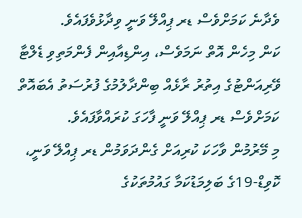ވެދާނެ ކަމަށްވެސް ޑރ ޕިއްލޭ ވަނީ ވިދާޅުވެފައެވެ.
ކަން މިހެން އޮތް ނަމަވެސް، އިންޑިއާއިން ފެންމަތިވި ޑެލްޓާ ވޭރިއަންޓުގެ އިތުރު ރާޅެއް ބިންދާލުމުގެ ފުރުސަތު އެބައޮތް ކަމަށްވެސް ޑރ ޕިއްލޭ ވަނީ ފާހަގަ ކުރައްވާފައެވެ.
މި މޭރުމުން ވާހަކަ ކުރިއަށް ގެންދަވަމުން ޑރ ޕިއްލޭ ވަނީ، ކޮވިޑް-19ގެ ބަލިމަޑުކަމާ ގައުމުތަކުގެ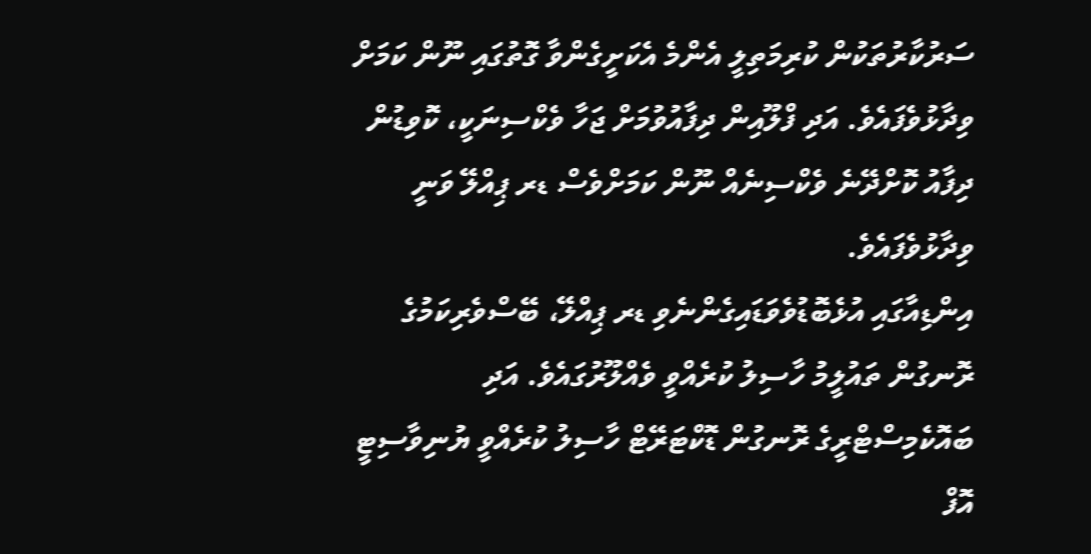ސަރުކާރުތަކުން ކުރިމަތިލީ އެންމެ އެކަށީގެންވާ ގޮތުގައި ނޫން ކަމަށް ވިދާޅުވެފައެވެ. އަދި ފްލޫއިން ދިފާއުވުމަށް ޖަހާ ވެކްސިނަކީ، ކޮވިޑުން ދިފާއު ކޮށްދޭނެ ވެކްސިނެއް ނޫން ކަމަށްވެސް ޑރ ޕިއްލޭ ވަނީ ވިދާޅުވެފައެވެ.
އިންޑިއާގައި އުޅެބޮޑުވެވަޑައިގެންނެވި ޑރ ޕިއްލޭ، ބޭސްވެރިކަމުގެ ރޮނގުން ތައުލީމު ހާސިލު ކުރެއްވީ ވެއްލޫރުގައެވެ. އަދި ބައޮކެމިސްޓްރީގެ ރޮނގުން ޑޮކްޓަރޭޓް ހާސިލު ކުރެއްވީ ޔުނިވާސިޓީ އޮފް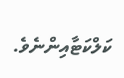ކަލްކަޓާއިންނެވެ.